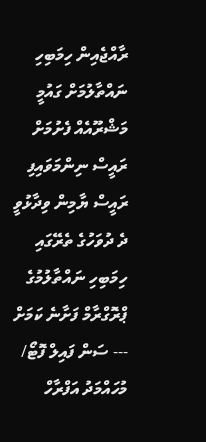ރާއްޖެއިން ހިމަބިހި ނައްތާލުމަށް ގައުމީ މަޝްރޫއެއް ފެށުމަށް ރައީސް ނިންމަވައިފި
ރައީސް ޔާމިން ވިދާޅުވީ ދެ ދުވަހުގެ ތެރޭގައި ހިމަބިހި ނައްތާލުމުގެ ޕްރޮގްރާމް ފަށާނެ ކަމަށް --- ސަން ފައިލް ފޮޓޯ/ މުހައްމަދު އަފްރާހް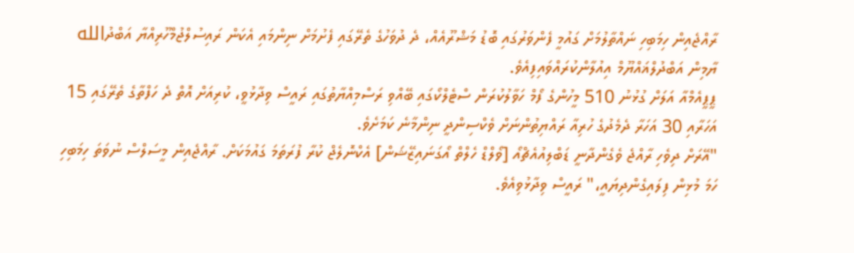ރާއްޖެއިން ހިމަބިހި ނައްތާލުމަށް ގައުމީ ފެންވަރުގައި ބޮޑު މަޝްރޫއެއް، ދެ ދުވަހުގެ ތެރޭގައި ފެށުމަށް ނިންމައި އެކަން ރައިސުލްޖުމްހޫރިއްޔާ އަބްދުالله ޔާމިން އަބްދުލްޣައްޔޫމް އިއުލާންކުރައްވައިފިއެވެ.
ޕީޕީއެމްއާ އަލަށް ގުޅުނު 510 މީހުންގެ ފޯމް ހަވާލުކުރަން ސްޓެލްކޯގައި ބޭއްވި ރަސްމިއްޔާތުގައި ރައީސް ވިދާޅުވީ، ކުރިއަށް އޮތް ދެ ހަފްތާގެ ތެރޭގައި 15 އަހަރާއި 30 އަހަރާ ދެމެދުގެ ހުރިއާ ރައްޔިތުންނަށް ވެކްސިންދީ ނިންމާނެ ކަމަށެވެ.
"އޭރަށް ދިވެހި ރާއްޖެ ވެގެންދާނީ ޑަބްލިއުއެޗްއޯ [ވޯލްޑް ހެލްތް އޯގަނައިޒޭޝަން] އެކްނޮލެޖް ކުރާ ފުރަތަމަ ގައުމަކަށް. ރާއްޖެއިން މީސަލްސް ނުވަތަ ހިމަބިހި ހަމަ މުޅިން ފިލައިގެންދިޔައީ،" ރައީސް ވިދާޅުވިއެވެ.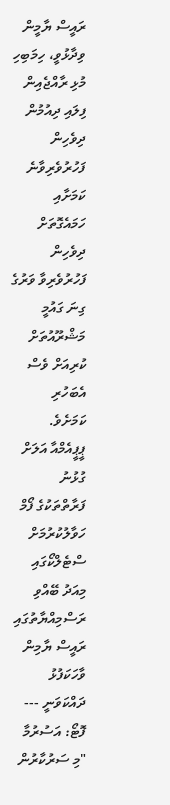ރައީސް ޔާމީން ވިދާޅުވީ، ހިމަބިހި މުޅި ރާއްޖެއިން ފިލައި ދިއުމުން ދިވެހިން ފަހުރުވެރިވާނެ ކަމަށާއި ހަމައެގޮތަށް ދިވެހިން ފަހުރުވެރިވާ ވަރުގެ ގިނަ ގައުމީ މަޝްރޫއުތަށް ކުރިއަށް ވެސް އެބަހުރި ކަމަށެވެ.
ޕީޕީއެމްއާ އަލަށް ގުޅުނު ފަރާތްތަކުގެ ފޯމް ހަވާލުކުރުމަށް ސްޓެލްކޯގައި މިއަދު ބޭއްވި ރަސްމިއްޔާތުގައި ރައީސް ޔާމިން ވާހަކަފުޅު ދައްކަވަނީ --- ފޮޓޯ: އަސުރުމާ
"މި ސަރުކާރުން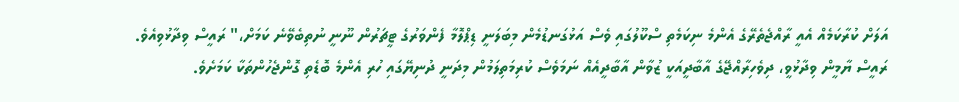އަލަށް ކުރާކަމެއް އެއީ ރާއްޖެތެރޭގެ އެންމެ ނިކަމެތި ސްކޫލުގައި ވެސް އަޅުގަނޑުމެން މިބަލަނީ ޑިޕްލޮމާ ފެންވަރުގެ ޓީޗަރުން ނޫނީ ނުތިބެވޭނެ ކަމަށް،" ރައީސް ވިދާޅުވިއެވެ.
ރައީސް ޔާމީން ވިދާޅުވީ، ދިވެހިރާއްޖޭގެ އާބާދީއަކީ ޒުވާން އާބާދީއެއް ނަމަވެސް ކުރިމަތިލަމުން މިދަނީ ދުނިޔޭގައި ހުރި އެންމެ ބޮޑެތި ގޮންޖެހުންތަކާ ކަމަށެވެ.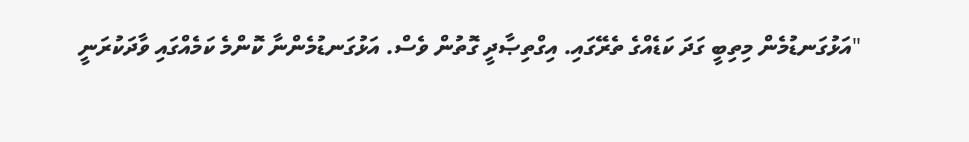"އަޅުގަނޑުމެން މިތިބީ ގަދަ ކަޑެއްގެ ތެރޭގައި. އިގްތިޞާދީ ގޮތުން ވެސް. އަޅުގަނޑުމެންނާ ކޮންމެ ކަމެއްގައި ވާދަކުރަނީ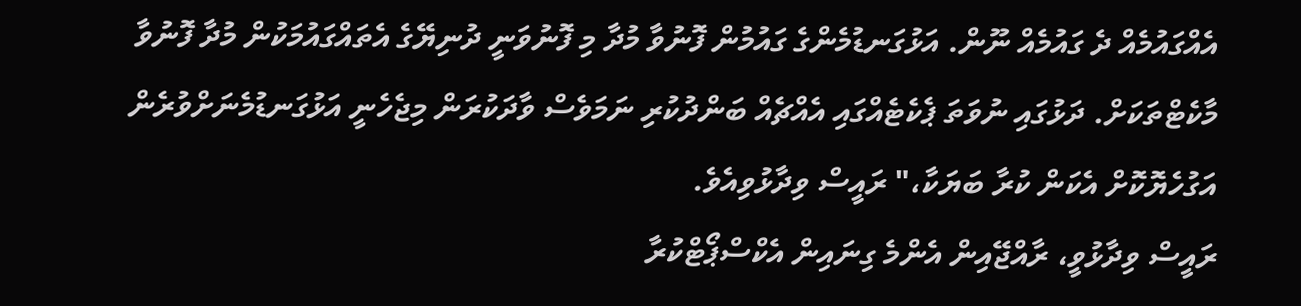އެއްގައުމެއް ދެ ގައުމެއް ނޫން. އަޅުގަނޑުމެންގެ ގައުމުން ފޮނުވާ މުދާ މި ފޮނުވަނީ ދުނިޔޭގެ އެތައްގައުމަކުން މުދާ ފޮނުވާ މާކެޓްތަކަށް. ދަޅުގައި ނުވަތަ ޕެކެޓެއްގައި އެއްޗެއް ބަންދުކުރި ނަމަވެސް ވާދަކުރަން މިޖެހެނީ އަޅުގަނޑުމެނަށްވުރެން އަގުހެޔޮކޮށް އެކަން ކުރާ ބަޔަކާ،" ރައީސް ވިދާޅުވިއެވެ.
ރައީސް ވިދާޅުވީ، ރާއްޖޭއިން އެންމެ ގިނައިން އެކްސްޕޯޓްކުރާ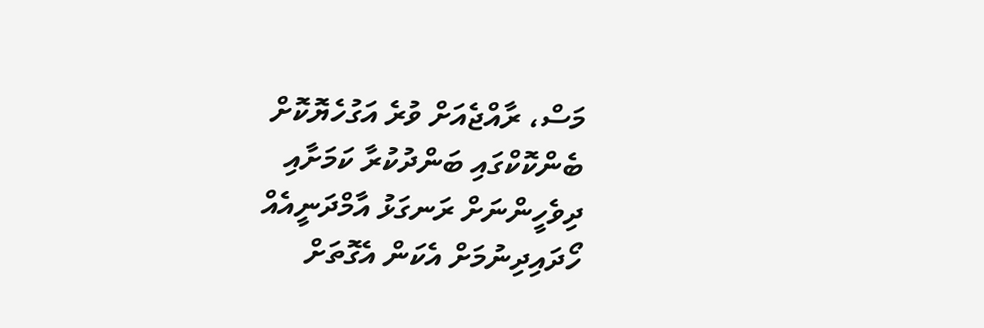މަސް، ރާއްޖެއަށް ވުރެ އަގުހެޔޮކޮށް ބެންކޮކްގައި ބަންދުކުރާ ކަމަށާއި ދިވެހީންނަށް ރަނގަޅު އާމްދަނީއެއް ހޯދައިދިނުމަށް އެކަން އެގޮތަށް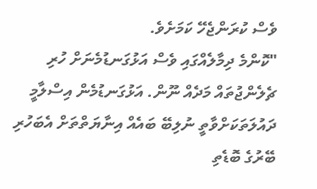ވެސް ކުރަންޖެހޭ ކަމަށެވެ.
"ކޮންމެ ދިމާލެއްގައި ވެސް އަޅުގަނޑުމެނަށް ހުރި ޗެލެންޖުތައް މަދެއް ނޫން. އަޅުގަނޑުމެން އިސްލާމީ ދައުލަތަކަށްވާތީ ނުލިބޭ ބައެއް އިނާޔަތްތަށް އެބަހުރި ބޭރުގެ ބޮޑެތި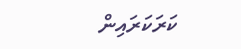ކަރަކަރައިން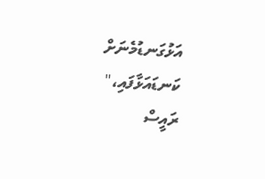އަޅުގަނޑުމެނަށް ކަނޑައަޅާފައި،" ރައީސް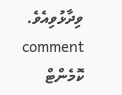ވިދާޅުވިއެވެ.
comment ކޮމެންޓް